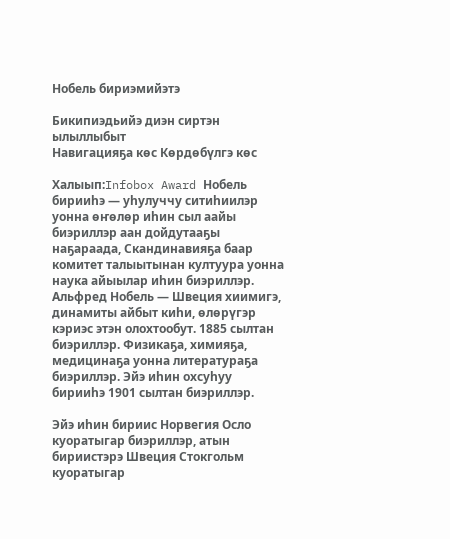Нобель бириэмийэтэ

Бикипиэдьийэ диэн сиртэн ылыллыбыт
Навигацияҕа көс Көрдөбүлгэ көс

Халыып:Infobox Award Нобель бирииһэ — уһулуччу ситиһиилэр уонна өҥөлөр иһин сыл аайы биэриллэр аан дойдутааҕы наҕараада, Скандинавияҕа баар комитет талыытынан култуура уонна наука айыылар иһин биэриллэр. Альфред Нобель — Швеция хиимигэ, динамиты айбыт киһи, өлөрүгэр кэриэс этэн олохтообут. 1885 сылтан биэриллэр. Физикаҕа, химияҕа, медицинаҕа уонна литератураҕа биэриллэр. Эйэ иһин охсуһуу бирииһэ 1901 сылтан биэриллэр.

Эйэ иһин бириис Норвегия Осло куоратыгар биэриллэр, атын бириистэрэ Швеция Стокгольм куоратыгар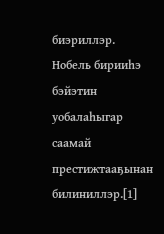биэриллэр. Нобель бирииһэ бэйэтин уобалаһыгар саамай престижтааҕынан билиниллэр.[1]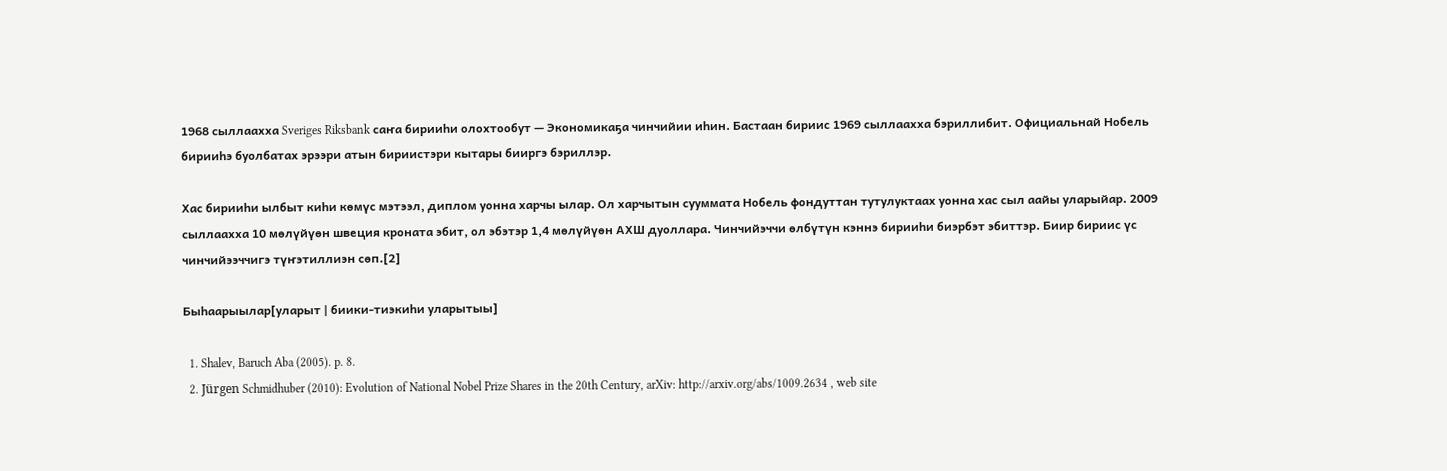1968 сыллаахха Sveriges Riksbank саҥа бирииһи олохтообут — Экономикаҕа чинчийии иһин. Бастаан бириис 1969 сыллаахха бэриллибит. Официальнай Нобель бирииһэ буолбатах эрээри атын бириистэри кытары бииргэ бэриллэр.

Хас бирииһи ылбыт киһи көмүс мэтээл, диплом уонна харчы ылар. Ол харчытын сууммата Нобель фондуттан тутулуктаах уонна хас сыл аайы уларыйар. 2009 сыллаахха 10 мөлүйүөн швеция кроната эбит, ол эбэтэр 1,4 мөлүйүөн АХШ дуоллара. Чинчийэччи өлбүтүн кэннэ бирииһи биэрбэт эбиттэр. Биир бириис үс чинчийээччигэ түҥэтиллиэн сөп.[2]

Быһаарыылар[уларыт | биики-тиэкиһи уларытыы]

  1. Shalev, Baruch Aba (2005). p. 8.
  2. Jürgen Schmidhuber (2010): Evolution of National Nobel Prize Shares in the 20th Century, arXiv: http://arxiv.org/abs/1009.2634 , web site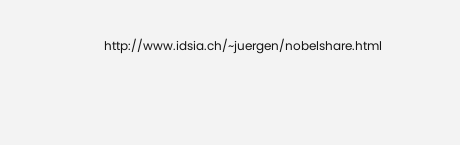http://www.idsia.ch/~juergen/nobelshare.html